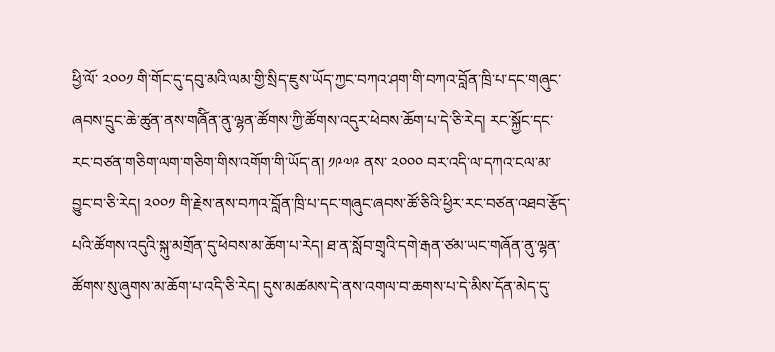ཕྱི་ལོ་ ༢༠༠༡ གི་གོང་དུ་དབུ་མའི་ལམ་གྱི་སྲིད་ཇུས་ཡོད་ཀྱང་བཀའ་ཤག་གི་བཀའ་བློན་ཁྲི་པ་དང་གཞུང་ཞབས་དྲུང་ཆེ་ཚུན་ནས་གཞོིན་ནུ་ལྷན་ཚོགས་ཀྱི་ཚོགས་འདུར་ཕེབས་ཆོག་པ་དེ་ཅི་རེད། རང་སྐྱོང་དང་རང་བཙན་གཅིག་ལག་གཅིག་གིས་འགོག་གི་ཡོད་ན། ༡༩༧༩ ནས་ ༢༠༠༠ བར་འདི་ལ་དཀའ་ངལ་མ་བྱུང་བ་ཅི་རེད། ༢༠༠༡ གི་རྗེས་ནས་བཀའ་བློན་ཁྲི་པ་དང་གཞུང་ཞབས་ཚོ་ཅིའི་ཕྱིར་རང་བཙན་འཐབ་རྩོད་པའི་ཚོགས་འདུའི་སྐུ་མགྲོན་དུ་ཕེབས་མ་ཆོག་པ་རེད། ཐ་ན་སློབ་གྲྭའི་དགེ་རྒན་ཙམ་ཡང་གཞོན་ནུ་ལྷན་ཚོགས་སུ་ཞུགས་མ་ཆོག་པ་འདི་ཅི་རེད། དུས་མཚམས་དེ་ནས་འགལ་བ་ཆགས་པ་དེ་མིས་དོན་མེད་དུ་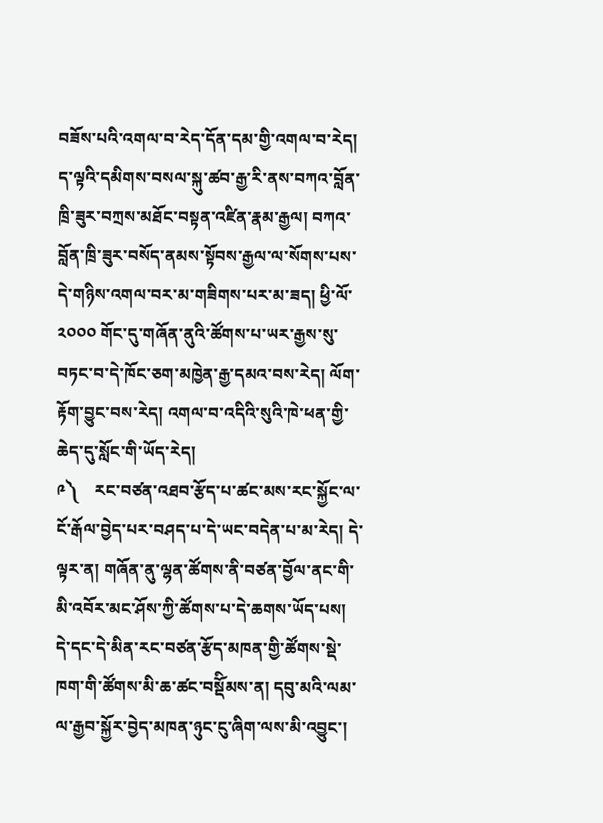བཟོས་པའི་འགལ་བ་རེད་དོན་དམ་གྱི་འགལ་བ་རེད། ད་ལྟའི་དམིགས་བསལ་སྐུ་ཚབ་རྒྱ་རི་ནས་བཀའ་བློན་ཁྲི་ཟུར་བཀྲས་མཐོང་བསྟན་འཛིན་རྣམ་རྒྱལ། བཀའ་བློན་ཁྲི་ཟུར་བསོད་ནམས་སྟོབས་རྒྱལ་ལ་སོགས་པས་དེ་གཉིས་འགལ་བར་མ་གཟིགས་པར་མ་ཟད། ཕྱི་ལོ་ ༢༠༠༠ གོང་དུ་གཞོན་ནུའི་ཚོགས་པ་ཡར་རྒྱས་སུ་བཏང་བ་དེ་ཁོང་ཅག་མཁྱེན་རྒྱ་དམའ་བས་རེད། ལོག་རྟོག་བྱུང་བས་རེད། འགལ་བ་འདིའི་སུའི་ཁེ་ཕན་གྱི་ཆེད་དུ་སློང་གི་ཡོད་རེད།
༩༽    རང་བཙན་འཐབ་རྩོད་པ་ཚང་མས་རང་སྐྱོང་ལ་ངོ་རྒོལ་བྱེད་པར་བཤད་པ་དེ་ཡང་བདེན་པ་མ་རེད། དེ་ལྟར་ན། གཞོན་ནུ་ལྷན་ཚོགས་ནི་བཙན་བྱོལ་ནང་གི་མི་འབོར་མང་ཤོས་ཀྱི་ཚོགས་པ་དེ་ཆགས་ཡོད་པས། དེ་དང་དེ་མིན་རང་བཙན་རྩོད་མཁན་གྱི་ཚོགས་སྡེ་ཁག་གི་ཚོགས་མི་ཆ་ཚང་བསྡོིམས་ན། དབུ་མའི་ལམ་ལ་རྒྱབ་སྐྱོར་བྱེད་མཁན་ཉུང་ངུ་ཞིག་ལས་མི་འབྱུང་།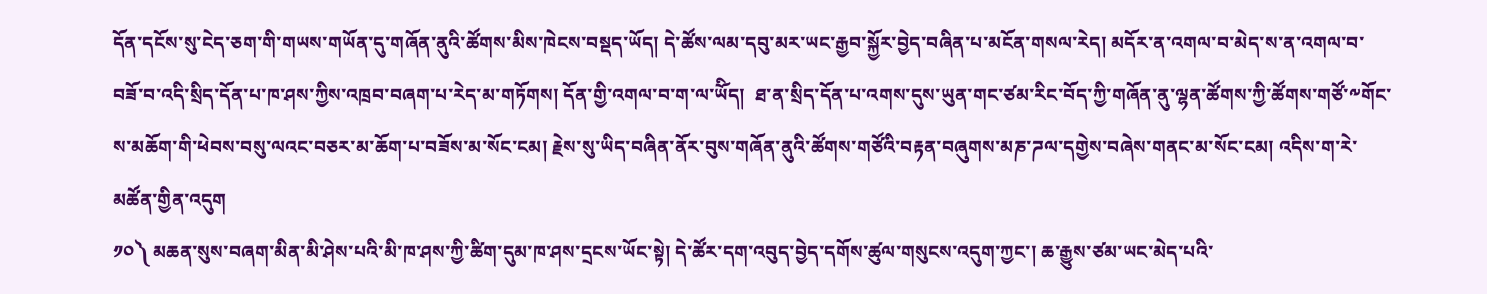དོན་དངོས་སུ་ངེད་ཅག་གི་གཡས་གཡོན་དུ་གཞོན་ནུའི་ཚོགས་མིས་ཁེངས་བསྡད་ཡོད། དེ་ཚོས་ལམ་དབུ་མར་ཡང་རྒྱབ་སྐྱོར་བྱེད་བཞིན་པ་མངོན་གསལ་རེད། མདོར་ན་འགལ་བ་མེད་ས་ན་འགལ་བ་བཟོ་བ་འདི་སྲིད་དོན་པ་ཁ་ཤས་ཀྱིས་འཁྲབ་བཞག་པ་རེད་མ་གཏོགས། དོན་གྱི་འགལ་བ་ག་ལ་ཡོིད།  ཐ་ན་སྲིད་དོན་པ་འགས་དུས་ཡུན་གང་ཙམ་རིང་བོད་ཀྱི་གཞོན་ནུ་ལྷན་ཚོགས་ཀྱི་ཚོགས་གཙོ་༸གོང་ས་མཆོག་གི་ཕེབས་བསུ་ལའང་བཅར་མ་ཆོག་པ་བཟོས་མ་སོང་ངམ། རྗེས་སུ་ཡིད་བཞིན་ནོར་བུས་གཞོན་ནུའི་ཚོགས་གཙོའི་བརྟན་བཞུགས་མཎ་ཌལ་དགྱེས་བཞེས་གནང་མ་སོང་ངམ། འདིས་ག་རེ་མཚོན་གྱིན་འདུག
༡༠༽ མཆན་སུས་བཞག་མིན་མི་ཤེས་པའི་མི་ཁ་ཤས་ཀྱི་ཚིག་དུམ་ཁ་ཤས་དྲངས་ཡོང་སྟེ། དེ་ཚོར་དག་འབུད་བྱེད་དགོས་ཚུལ་གསུངས་འདུག་ཀྱང་། ཆ་རྒྱུས་ཙམ་ཡང་མེད་པའི་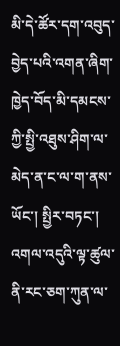མི་དེ་ཚོར་དག་འབུད་བྱེད་པའི་འགན་ཞིག་ཁྱེད་བོད་མི་དམངས་ཀྱི་སྤྱི་འཐུས་ཤིག་ལ་མེད་ན་ང་ལ་ག་ནས་ཡོང་། སྤྱིར་བཏང་། འགལ་འདུའི་ལྟ་ཚུལ་ནི་རང་ཅག་ཀུན་ལ་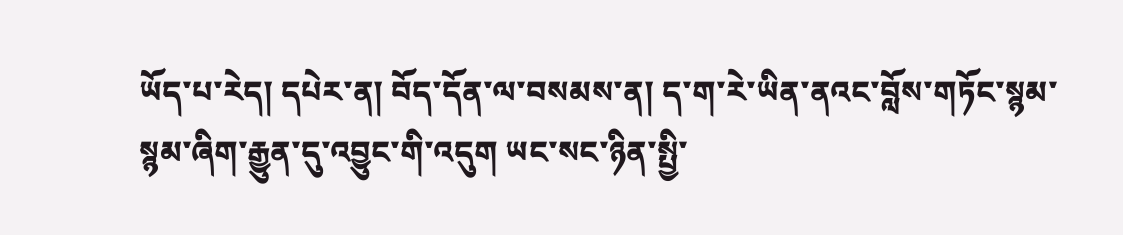ཡོད་པ་རེད། དཔེར་ན། བོད་དོན་ལ་བསམས་ན། ད་ག་རེ་ཡིན་ནའང་བློས་གཏོང་སྙམ་སྙམ་ཞིག་རྒྱུན་དུ་འབྱུང་གི་འདུག ཡང་སང་ཉིན་སྤྱི་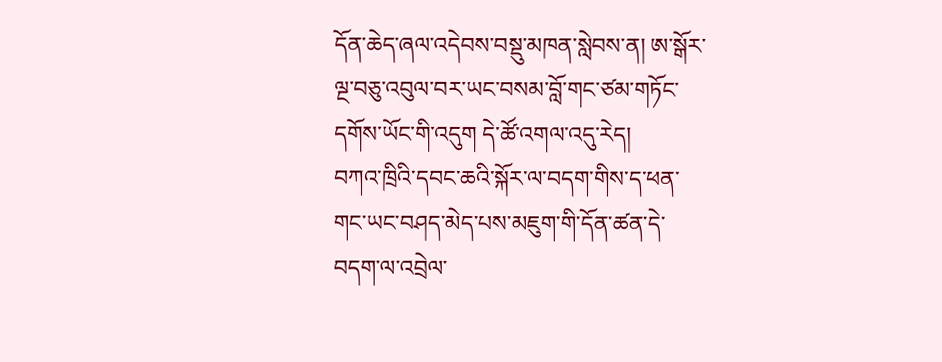དོན་ཆེད་ཞལ་འདེབས་བསྡུ་མཁན་སླེབས་ན། ཨ་སྒོར་ལྔ་བཅུ་འབུལ་བར་ཡང་བསམ་བློ་གང་ཙམ་གཏོང་དགོས་ཡོང་གི་འདུག དེ་ཚོ་འགལ་འདུ་རེད།
བཀའ་ཁྲིའི་དབང་ཆའི་སྐོར་ལ་བདག་གིས་ད་ཕན་གང་ཡང་བཤད་མེད་པས་མཇུག་གི་དོན་ཚན་དེ་བདག་ལ་འབྲེལ་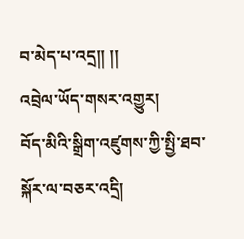བ་མེད་པ་འདྲ།། །།
འབྲེལ་ཡོད་གསར་འགྱུར།
བོད་མིའི་སྒྲིག་འཛུགས་ཀྱི་སྤྱི་ཐབ་སྐོར་ལ་བཅར་འདྲི།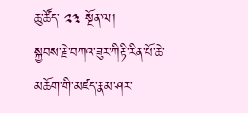ཆུ་ཚོད་ ༢༣ སྔོན་ལ།
སྐྱབས་རྗེ་བཀའ་ཟུར་ཀིརྟི་རིན་པོ་ཆེ་མཆོག་གི་མཛད་རྣམ་ཤར་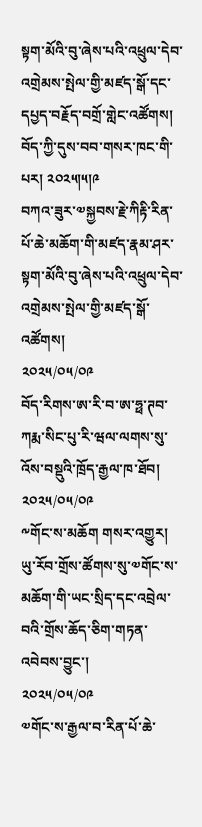སྟག་མོའི་བུ་ཞེས་པའི་འཕྲུལ་དེབ་འགྲེམས་སྤེལ་གྱི་མཛད་སྒོ་དང་དཔྱད་བརྗོད་བགྲོ་གླེང་འཚོགས། བོད་ཀྱི་དུས་བབ་གསར་ཁང་གི་པར། ༢༠༢༥།༥།༩
བཀའ་ཟུར་༧སྐྱབས་རྗེ་ཀིརྟི་རིན་པོ་ཆེ་མཆོག་གི་མཛད་རྣམ་ཤར་སྟག་མོའི་བུ་ཞེས་པའི་འཕྲུལ་དེབ་འགྲེམས་སྤེལ་གྱི་མཛད་སྒོ་འཚོགས།
༢༠༢༥/༠༥/༠༩
བོད་རིགས་ཨ་རི་བ་ཨ་ཧྥ་ཊབ་ཀརྨ་སིང་པུ་རི་ཝལ་ལགས་སུ་འོས་བསྡུའི་ཁྲོད་རྒྱལ་ཁ་ཐོབ།
༢༠༢༥/༠༥/༠༩
༸གོང་ས་མཆོག གསར་འགྱུར།
ཡུ་རོབ་གྲོས་ཚོགས་སུ་༧གོང་ས་མཆོག་གི་ཡང་སྲིད་དང་འབྲེལ་བའི་གྲོས་ཆོད་ཅིག་གཏན་འབེབས་བྱུང་།
༢༠༢༥/༠༥/༠༩
༧གོང་ས་རྒྱལ་བ་རིན་པོ་ཆེ་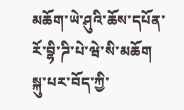མཆོག་ཡེ་ཤུའི་ཆོས་དཔོན་རོ་བྷི་ཌི་པེ་ཝེ་སི་མཆོག སྐུ་པར་བོད་ཀྱི་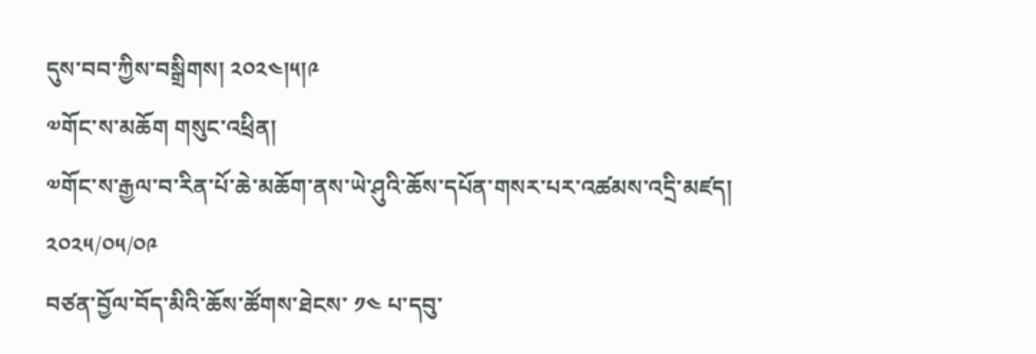དུས་བབ་ཀྱིས་བསྒྲིགས། ༢༠༢༤།༥།༩
༧གོང་ས་མཆོག གསུང་འཕྲིན།
༧གོང་ས་རྒྱལ་བ་རིན་པོ་ཆེ་མཆོག་ནས་ཡེ་ཤུའི་ཆོས་དཔོན་གསར་པར་འཚམས་འདྲི་མཛད།
༢༠༢༥/༠༥/༠༩
བཙན་བྱོལ་བོད་མིའི་ཆོས་ཚོགས་ཐེངས་ ༡༤ པ་དབུ་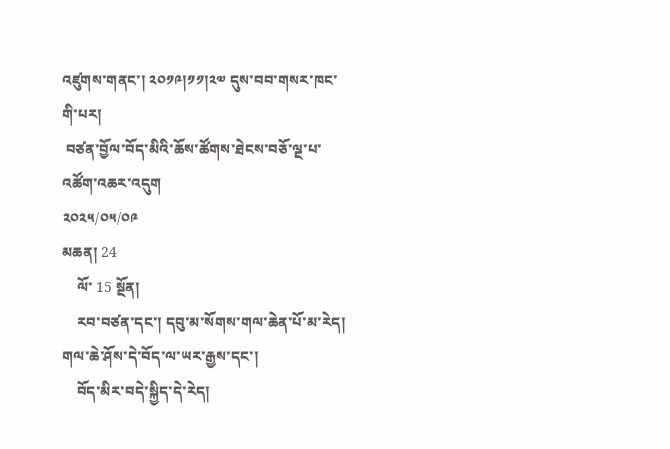འཛུགས་གནང་། ༢༠༡༩།༡༡།༢༧ དུས་བབ་གསར་ཁང་གི་པར།
 བཙན་བྱོལ་བོད་མིའི་ཆོས་ཚོགས་ཐེངས་བཅོ་ལྔ་པ་འཚོག་འཆར་འདུག
༢༠༢༥/༠༥/༠༩
མཆན། 24
    ལོ་ 15 སྔོན།
    རབ་བཙན་དང་། དབུ་མ་སོགས་གལ་ཆེན་པོ་མ་རེད། གལ་ཆེ་ཤོས་དེ་བོད་ལ་ཡར་རྒྱས་དང་།
    བོད་མིར་བདེ་སྐྱིད་དེ་རེད།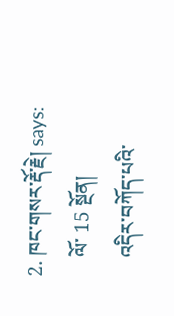2. ཁང་གསར་རྡོ་རྗེ། says:
    ལོ་ 15 སྔོན།
    འདིར་བཀོད་པའི་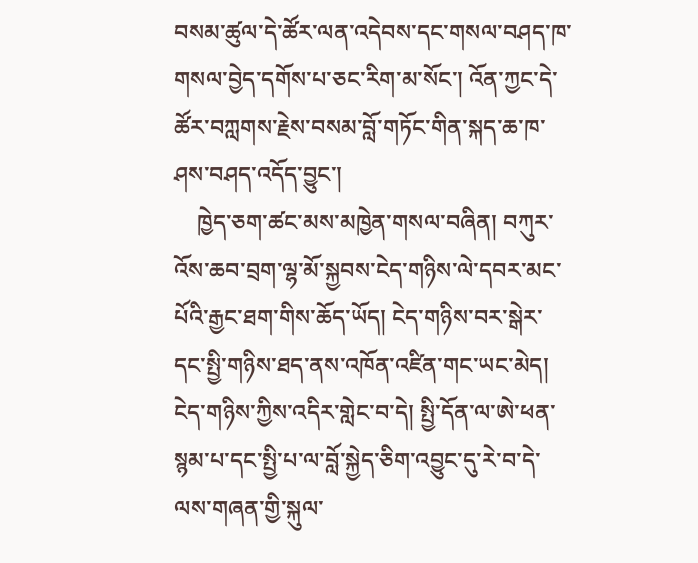བསམ་ཚུལ་དེ་ཚོར་ལན་འདེབས་དང་གསལ་བཤད་ཁ་གསལ་བྱེད་དགོས་པ་ཅང་རིག་མ་སོང་། འོན་ཀྱང་དེ་ཚོར་བཀླགས་རྗེས་བསམ་བློ་གཏོང་གིན་སྐད་ཆ་ཁ་ཤས་བཤད་འདོད་བྱུང་།
    ཁྱེད་ཅག་ཚང་མས་མཁྱེན་གསལ་བཞིན། བཀུར་འོས་ཆབ་བྲག་ལྷ་མོ་སྐྱབས་ངེད་གཉིས་ལེ་དབར་མང་པོའི་རྒྱང་ཐག་གིས་ཆོད་ཡོད། ངེད་གཉིས་བར་སྒེར་དང་སྤྱི་གཉིས་ཐད་ནས་འཁོན་འཛིན་གང་ཡང་མེད། ངེད་གཉིས་ཀྱིས་འདིར་གླེང་བ་དེ། སྤྱི་དོན་ལ་ཨེ་ཕན་སྙམ་པ་དང་སྤྱི་པ་ལ་བློ་སྐྱེད་ཅིག་འབྱུང་དུ་རེ་བ་དེ་ལས་གཞན་གྱི་སྐུལ་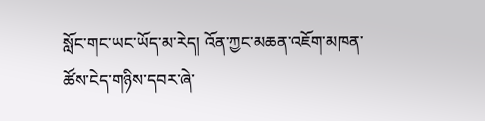སློང་གང་ཡང་ཡོད་མ་རེད། འོན་ཀྱང་མཆན་འཇོག་མཁན་ཚོས་ངེད་གཉིས་དབར་ཞེ་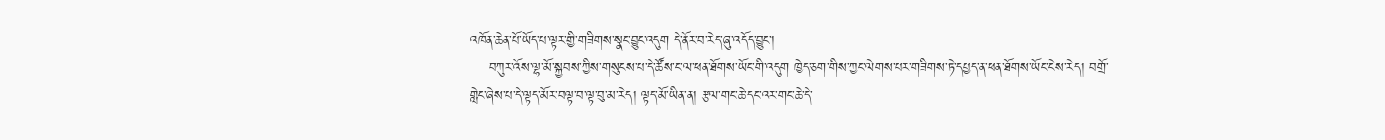འཁོན་ཆེན་པོ་ཡོད་པ་ལྟར་གྱི་གཟིགས་སྣང་བྱུང་འདུག དེ་ནོར་བ་རེད་ཞུ་འདོད་བྱུང་།
    བཀུར་འོས་ལྷ་མོ་སྐྱབས་ཀྱིས་གསུངས་པ་དེ་ཚོས་ང་ལ་ཕན་ཐོགས་ཡོང་གི་འདུག ཁྱེད་ཅག་གིས་ཀྱང་ལེགས་པར་གཟིགས་ཏེ་དཔྱད་ན་ཕན་ཐོགས་ཡོང་ངེས་རེད། བགྲོ་གླེང་ཞེས་པ་དེ་ལྟད་མོར་བལྟ་བ་ལྟ་བུ་མ་རེད། ལྟད་མོ་ཡིན་ན། རྩལ་གང་ཆེ་དང་འར་གང་ཆེ་དེ་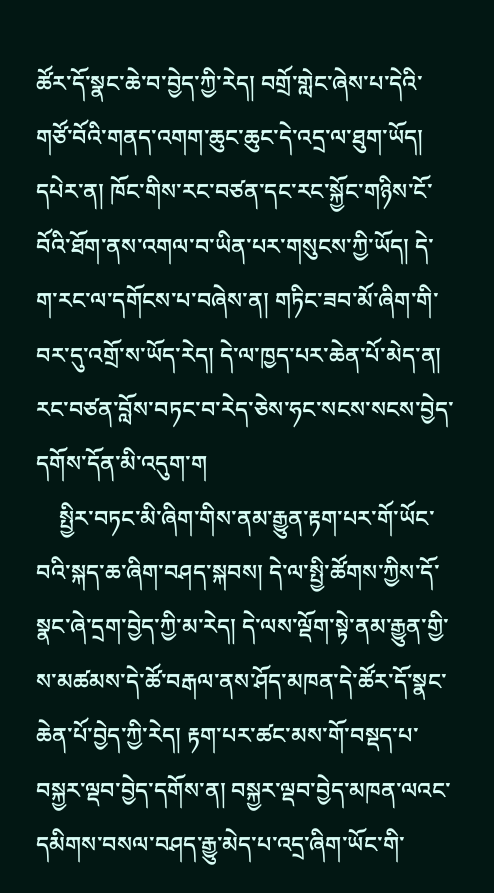ཚོར་དོ་སྣང་ཆེ་བ་བྱེད་ཀྱི་རེད། བགྲོ་གླེང་ཞེས་པ་དེའི་གཙོ་བོའི་གནད་འགག་ཆུང་ཆུང་དེ་འདྲ་ལ་ཐུག་ཡོད། དཔེར་ན། ཁོང་གིས་རང་བཙན་དང་རང་སྐྱོང་གཉིས་ངོ་བོའི་ཐོག་ནས་འགལ་བ་ཡིན་པར་གསུངས་ཀྱི་ཡོད། དེ་ག་རང་ལ་དགོངས་པ་བཞེས་ན། གཏིང་ཟབ་མོ་ཞིག་གི་བར་དུ་འགྲོ་ས་ཡོད་རེད། དེ་ལ་ཁྱད་པར་ཆེན་པོ་མེད་ན། རང་བཙན་བློས་བཏང་བ་རེད་ཅེས་ཧང་སངས་སངས་བྱེད་དགོས་དོན་མི་འདུག་ག
    སྤྱིར་བཏང་མི་ཞིག་གིས་ནམ་རྒྱུན་རྟག་པར་གོ་ཡོང་བའི་སྐད་ཆ་ཞིག་བཤད་སྐབས། དེ་ལ་སྤྱི་ཚོགས་ཀྱིས་དོ་སྣང་ཞེ་དྲག་བྱེད་ཀྱི་མ་རེད། དེ་ལས་ལྡོག་སྟེ་ནམ་རྒྱུན་གྱི་ས་མཚམས་དེ་ཚོ་བརྒལ་ནས་ཤོད་མཁན་དེ་ཚོར་དོ་སྣང་ཆེན་པོ་བྱེད་ཀྱི་རེད། རྟག་པར་ཚང་མས་གོ་བསྡད་པ་བསྐྱར་ལྡབ་བྱེད་དགོས་ན། བསྐྱར་ལྡབ་བྱེད་མཁན་ལའང་དམིགས་བསལ་བཤད་རྒྱུ་མེད་པ་འདྲ་ཞིག་ཡོང་གི་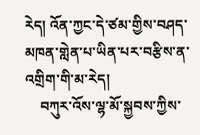རེད། འོན་ཀྱང་དེ་ཙམ་གྱིས་བཤད་མཁན་གླེན་པ་ཡིན་པར་བརྩིས་ན་འགྲིག་གི་མ་རེད།
    བཀུར་འོས་ལྷ་མོ་སྐྱབས་ཀྱིས་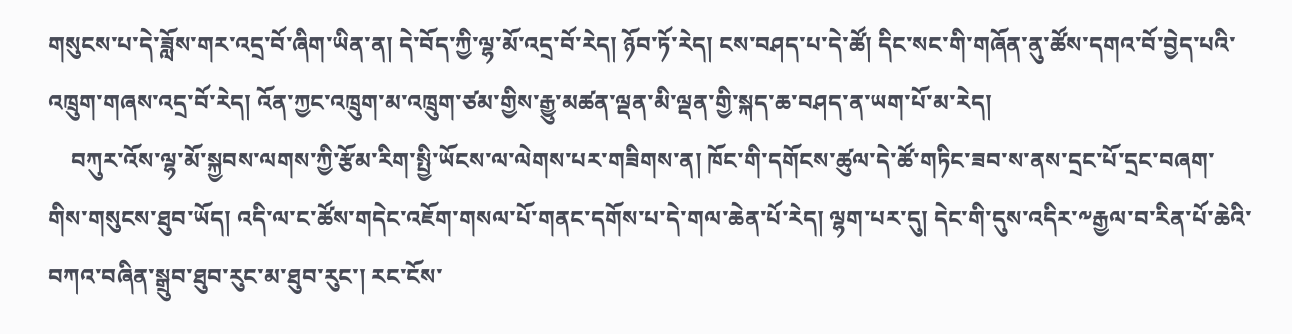གསུངས་པ་དེ་ཟློས་གར་འདྲ་བོ་ཞིག་ཡིན་ན། དེ་བོད་ཀྱི་ལྷ་མོ་འདྲ་བོ་རེད། ཉོབ་ཏོ་རེད། ངས་བཤད་པ་དེ་ཚོ། དིང་སང་གི་གཞོན་ནུ་ཚོས་དགའ་བོ་བྱེད་པའི་འཁྲུག་གཞས་འདྲ་བོ་རེད། འོན་ཀྱང་འཁྲུག་མ་འཁྲུག་ཙམ་གྱིས་རྒྱུ་མཚན་ལྡན་མི་ལྡན་གྱི་སྐད་ཆ་བཤད་ན་ཡག་པོ་མ་རེད།
    བཀུར་འོས་ལྷ་མོ་སྐྱབས་ལགས་ཀྱི་རྩོམ་རིག་སྤྱི་ཡོངས་ལ་ལེགས་པར་གཟིགས་ན། ཁོང་གི་དགོངས་ཚུལ་དེ་ཚོ་གཏིང་ཟབ་ས་ནས་དྲང་པོ་དྲང་བཞག་གིས་གསུངས་ཐུབ་ཡོད། འདི་ལ་ང་ཚོས་གདེང་འཇོག་གསལ་པོ་གནང་དགོས་པ་དེ་གལ་ཆེན་པོ་རེད། ལྷག་པར་དུ། དེང་གི་དུས་འདིར་༸རྒྱལ་བ་རིན་པོ་ཆེའི་བཀའ་བཞིན་སྒྲུབ་ཐུབ་རུང་མ་ཐུབ་རུང་། རང་ངོས་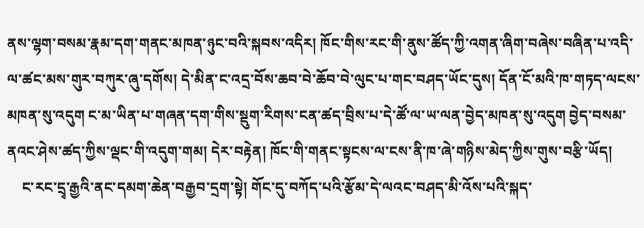ནས་ལྷག་བསམ་རྣམ་དག་གནང་མཁན་ཉུང་བའི་སྐབས་འདིར། ཁོང་གིས་རང་གི་ནུས་ཚོད་ཀྱི་འགན་ཞིག་བཞེས་བཞིན་པ་འདི་ལ་ཚང་མས་གུར་བཀུར་ཞུ་དགོས། དེ་མིན་ང་འདྲ་བོས་ཆབ་བེ་ཆོབ་བེ་ལུང་པ་གང་བཤད་ཡོང་དུས། དོན་ངོ་མའི་ཁ་གཏད་ལངས་མཁན་སུ་འདུག ང་མ་ཡིན་པ་གཞན་དག་གིས་སྡུག་རིགས་ངན་ཚད་བྲིས་པ་དེ་ཚོ་ལ་ཡ་ལན་བྱེད་མཁན་སུ་འདུག བྱེད་བསམ་ནའང་ཤེས་ཚད་ཀྱིས་ལྡང་གི་འདུག་གམ། དེར་བརྟེན། ཁོང་གི་གནང་སྟངས་ལ་ངས་ནི་ཁ་ཞེ་གཉིས་མེད་ཀྱིས་གུས་བརྩི་ཡོད།
    ང་རང་དྲྭ་རྒྱའི་ནང་དམག་ཆེན་བརྒྱབ་དྲག་སྟེ། གོང་དུ་བཀོད་པའི་རྩོམ་དེ་ལའང་བཤད་མི་འོས་པའི་སྐད་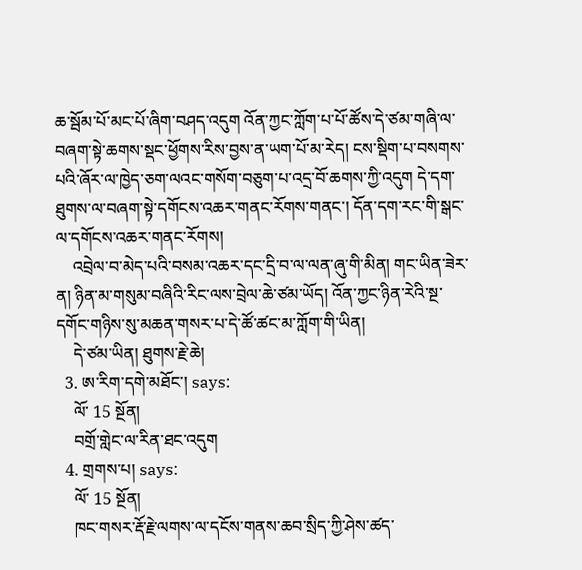ཆ་སྦོམ་པོ་མང་པོ་ཞིག་བཤད་འདུག འོན་ཀྱང་ཀློག་པ་པོ་ཚོས་དེ་ཙམ་གཞི་ལ་བཞག་སྟེ་ཆགས་སྡང་ཕྱོགས་རིས་བྱས་ན་ཡག་པོ་མ་རེད། ངས་སྡིག་པ་བསགས་པའི་ཞོར་ལ་ཁྱེད་ཅག་ལའང་གསོག་བཅུག་པ་འདྲ་བོ་ཆགས་ཀྱི་འདུག དེ་དག་ཐུགས་ལ་བཞག་སྟེ་དགོངས་འཆར་གནང་རོགས་གནང་། དོན་དག་རང་གི་སྒང་ལ་དགོངས་འཆར་གནང་རོགས།
    འབྲེལ་བ་མེད་པའི་བསམ་འཆར་དང་དྲི་བ་ལ་ལན་ཞུ་གི་མིན། གང་ཡིན་ཟེར་ན། ཉིན་མ་གསུམ་བཞིའི་རིང་ལས་བྲེལ་ཆེ་ཙམ་ཡོད། འོན་ཀྱང་ཉིན་རེའི་སྔ་དགོང་གཉིས་སུ་མཆན་གསར་པ་དེ་ཚོ་ཚང་མ་ཀློག་གི་ཡིན།
    དེ་ཙམ་ཡིན། ཐུགས་རྗེ་ཆེ།
  3. ཨ་རིག་དགེ་མཐོང་། says:
    ལོ་ 15 སྔོན།
    བགྲོ་གླེང་ལ་རིན་ཐང་འདུག
  4. གྲགས་པ། says:
    ལོ་ 15 སྔོན།
    ཁང་གསར་རྡོ་རྗེ་ལགས་ལ་དངོས་གནས་ཆབ་སྲིད་ཀྱི་ཤེས་ཚད་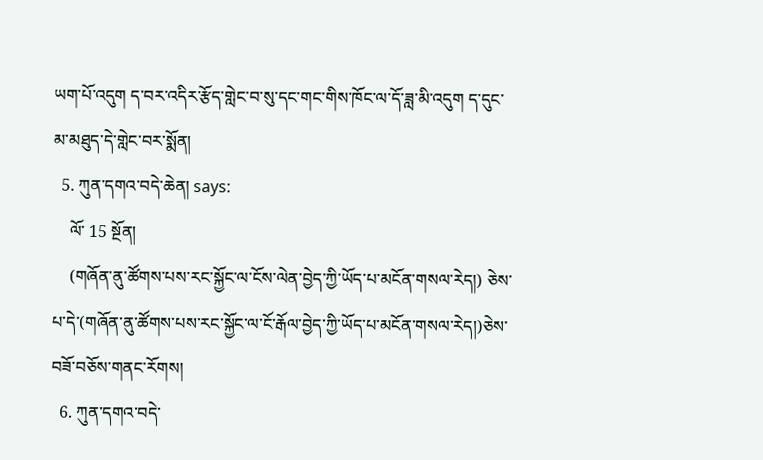ཡག་པོ་འདུག ད་བར་འདིར་རྩོད་གླེང་བ་སུ་དང་གང་གིས་ཁོང་ལ་དོ་ཟླ་མི་འདུག ད་དུང་མ་མཐུད་དེ་གླེང་བར་སྨོན།
  5. ཀུན་དགའ་བདེ་ཆེན། says:
    ལོ་ 15 སྔོན།
    (གཞོན་ནུ་ཚོགས་པས་རང་སྐྱོང་ལ་ངོས་ལེན་བྱེད་ཀྱི་ཡོད་པ་མངོན་གསལ་རེད།) ཅེས་པ་དེ་(གཞོན་ནུ་ཚོགས་པས་རང་སྐྱོང་ལ་ངོ་རྒོལ་བྱེད་ཀྱི་ཡོད་པ་མངོན་གསལ་རེད།)ཅེས་བཟོ་བཅོས་གནང་རོགས།
  6. ཀུན་དགའ་བདེ་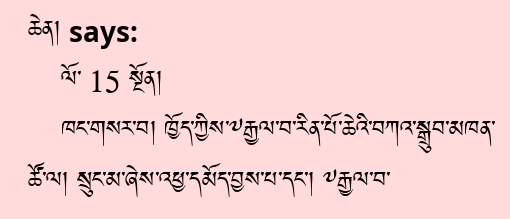ཆེན། says:
    ལོ་ 15 སྔོན།
    ཁང་གསར་བ། ཁྱོད་ཀྱིས་༸རྒྱལ་བ་རིན་པོ་ཆེའི་བཀའ་སྒྲུབ་མཁན་ཚོ་ལ། སྲུང་མ་ཞེས་འཕྱ་དམོད་བྱས་པ་དང་། ༸རྒྱལ་བ་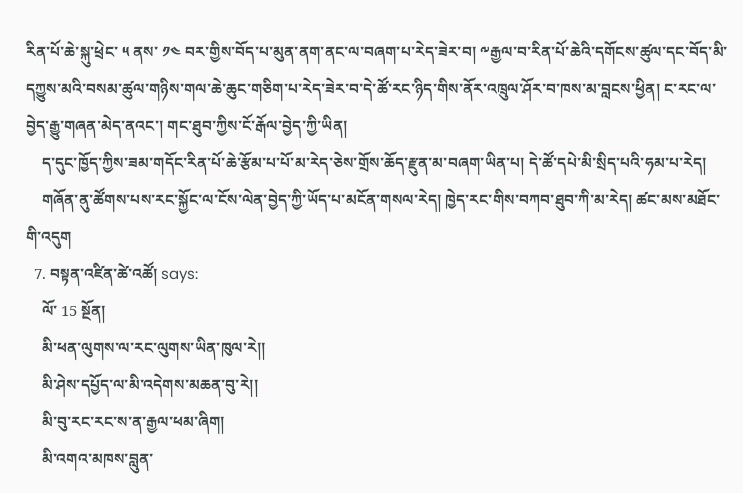རིན་པོ་ཆེ་སྐུ་ཕྲེང་ ༥ ནས་ ༡༤ བར་གྱིས་བོད་པ་མུན་ནག་ནང་ལ་བཞག་པ་རེད་ཟེར་བ། ༸རྒྱལ་བ་རིན་པོ་ཆེའི་དགོངས་ཚུལ་དང་བོད་མི་དཀྱུས་མའི་བསམ་ཚུལ་གཉིས་གལ་ཆེ་ཆུང་གཅིག་པ་རེད་ཟེར་བ་དེ་ཚོ་རང་ཉིད་གིས་ནོར་འཁྲུལ་ཤོར་བ་ཁས་མ་བླངས་ཕྱིན། ང་རང་ལ་བྱེད་རྒྱུ་གཞན་མེད་ནའང་། གང་ཐུབ་ཀྱིས་ངོ་རྒོལ་བྱེད་ཀྱི་ཡིན།
    ད་དུང་ཁྱོད་ཀྱིས་ཟམ་གདོང་རིན་པོ་ཆེ་རྩོམ་པ་པོ་མ་རེད་ཅེས་གྲོས་ཆོད་རྫུན་མ་བཞག་ཡིན་པ། དེ་ཚོ་དཔེ་མི་སྲིད་པའི་ཧམ་པ་རེད།
    གཞོན་ནུ་ཚོགས་པས་རང་སྐྱོང་ལ་ངོས་ལེན་བྱེད་ཀྱི་ཡོད་པ་མངོན་གསལ་རེད། ཁྱེད་རང་གིས་བཀབ་ཐུབ་ཀི་མ་རེད། ཚང་མས་མཐོང་གི་འདུག
  7. བསྟན་འཛིན་ཚེ་འཚོ། says:
    ལོ་ 15 སྔོན།
    མི་ཕན་ལུགས་ལ་རང་ལུགས་ཡིན་ཁུལ་རེ།།
    མི་ཤེས་དཔྱོད་ལ་མི་འདེགས་མཆན་བུ་རེ།།
    མི་བུ་རང་རང་ས་ན་རྒྱལ་ཕམ་ཞིག།
    མི་འགའ་མཁས་བླུན་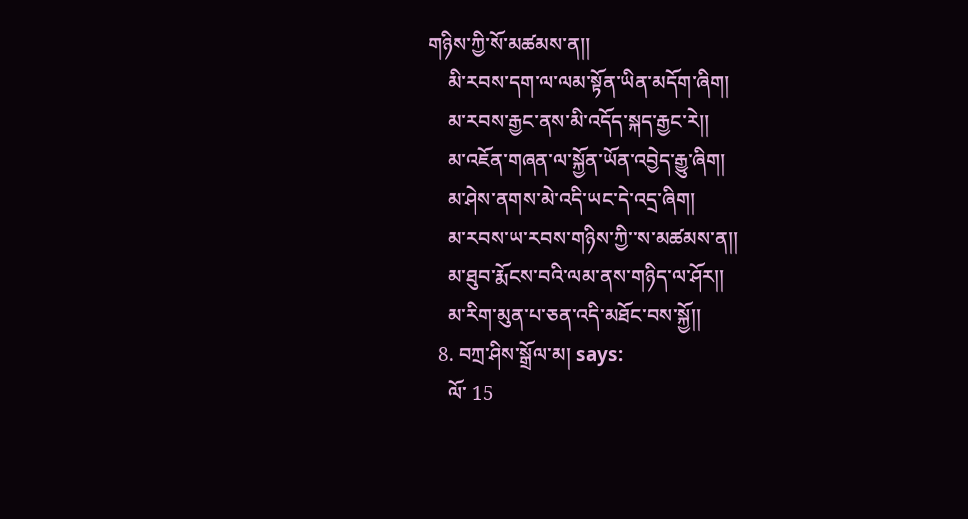གཉིས་ཀྱི་སོ་མཚམས་ན།།
    མི་རབས་དག་ལ་ལམ་སྟོན་ཡིན་མདོག་ཞིག།
    མ་རབས་རྒྱང་ནས་མི་འདོད་སྐད་རྒྱང་རེ།།
    མ་འཇོན་གཞན་ལ་སྐྱོན་ཡོན་འབྱེད་རྒྱུ་ཞིག།
    མ་ཤེས་ནགས་མེ་འདི་ཡང་དེ་འདྲ་ཞིག།
    མ་རབས་ཡ་རབས་གཉིས་ཀྱི་་ས་མཚམས་ན།།
    མ་ཐུབ་རྨོངས་བའི་ལམ་ནས་གཉིད་ལ་ཤོར།།
    མ་རིག་མུན་པ་ཅན་འདི་མཐོང་བས་སྐྱོ།།
  8. བཀྲ་ཤིས་སྒྲོལ་མ། says:
    ལོ་ 15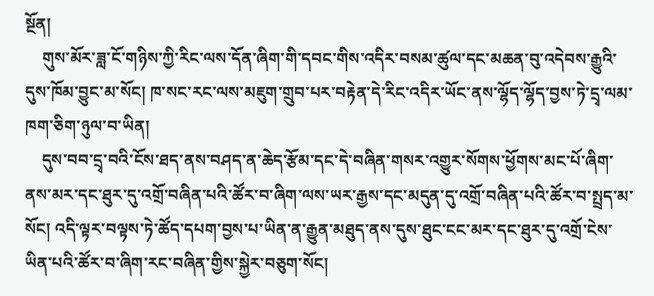སྔོན།
    གུས་མོར་ཟླ་ངོ་གཉིས་ཀྱི་རིང་ལས་དོན་ཞིག་གི་དབང་གིས་འདིར་བསམ་ཚུལ་དང་མཆན་བུ་འདེབས་རྒྱུའི་དུས་ཁོམ་བྱུང་མ་སོང། ཁ་སང་རང་ལས་མཇུག་གྲུབ་པར་བརྟེན་དེ་རིང་འདིར་ཡོང་ནས་ལྷོད་ལྷོད་བྱས་ཏེ་དྲྭ་ལམ་ཁག་ཅིག་ཉུལ་བ་ཡིན།
    དུས་བབ་དྲྭ་བའི་ངོས་ཐད་ནས་བཤད་ན་ཆེད་རྩོམ་དང་དེ་བཞིན་གསར་འགྱུར་སོགས་ཕྱོགས་མང་པོ་ཞིག་ནས་མར་དང་ཐུར་དུ་འགྲོ་བཞིན་པའི་ཚོར་བ་ཞིག་ལས་ཡར་རྒྱས་དང་མདུན་དུ་འགྲོ་བཞིན་པའི་ཚོར་བ་སྤྲད་མ་སོང། འདི་ལྟར་བལྟས་ཏེ་ཚོད་དཔག་བྱས་པ་ཡིན་ན་རྒྱུན་མཐུད་ནས་དུས་ཐུང་ངང་མར་དང་ཐུར་དུ་འགྲོ་ངེས་ཡིན་པའི་ཚོར་བ་ཞིག་རང་བཞིན་གྱིས་སྐྱེར་བཅུག་སོང།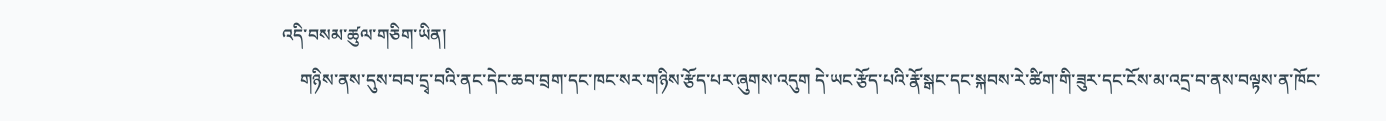འདི་བསམ་ཚུལ་གཅིག་ཡིན།
    གཉིས་ནས་དུས་བབ་དྲྭ་བའི་ནང་དེང་ཆབ་བྲག་དང་ཁང་སར་གཉིས་རྩོད་པར་ཞུགས་འདུག དེ་ཡང་རྩོད་པའི་རྣོ་སྒང་དང་སྐབས་རེ་ཚིག་གི་ཟུར་དང་ངོས་མ་འདྲ་བ་ནས་བལྟས་ན་ཁོང་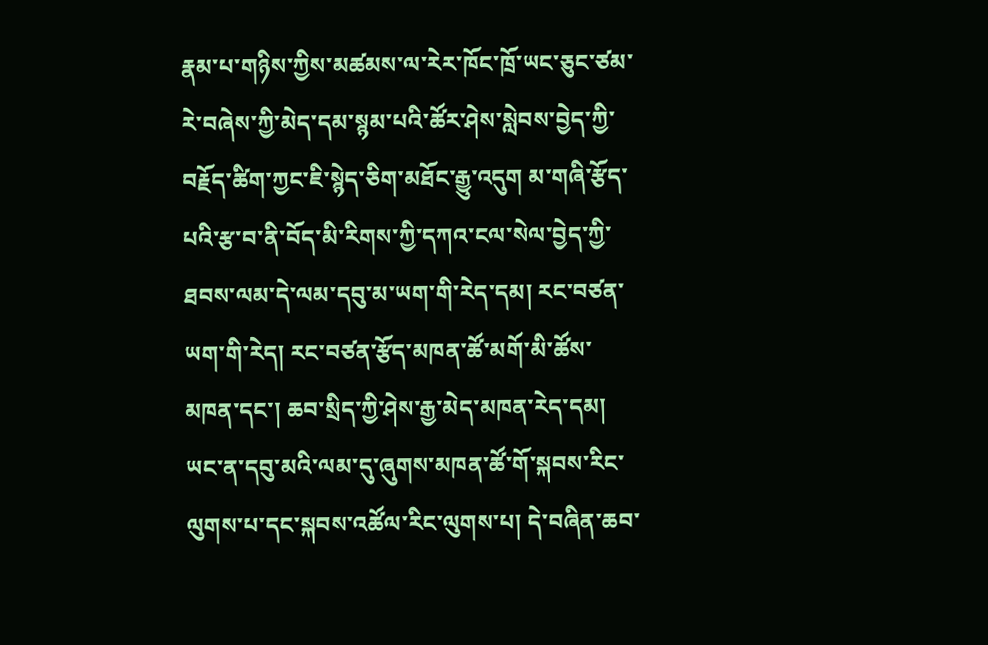རྣམ་པ་གཉིས་ཀྱིས་མཚམས་ལ་རེར་ཁོང་ཁྲོ་ཡང་ཅུང་ཙམ་རེ་བཞེས་ཀྱི་མེད་དམ་སྙམ་པའི་ཚོར་ཤེས་སླེབས་བྱེད་ཀྱི་བརྗོད་ཚིག་ཀྱང་ཇི་སྙེད་ཅིག་མཐོང་རྒྱུ་འདུག མ་གཞི་རྩོད་པའི་རྩ་བ་ནི་བོད་མི་རིགས་ཀྱི་དཀའ་ངལ་སེལ་བྱེད་ཀྱི་ཐབས་ལམ་དེ་ལམ་དབུ་མ་ཡག་གི་རེད་དམ། རང་བཙན་ཡག་གི་རེད། རང་བཙན་རྩོད་མཁན་ཚོ་མགོ་མི་ཚོས་མཁན་དང་། ཆབ་སྲིད་ཀྱི་ཤེས་རྒྱ་མེད་མཁན་རེད་དམ། ཡང་ན་དབུ་མའི་ལམ་དུ་ཞུགས་མཁན་ཚོ་གོ་སྐབས་རིང་ལུགས་པ་དང་སྐབས་འཚོལ་རིང་ལུགས་པ། དེ་བཞིན་ཆབ་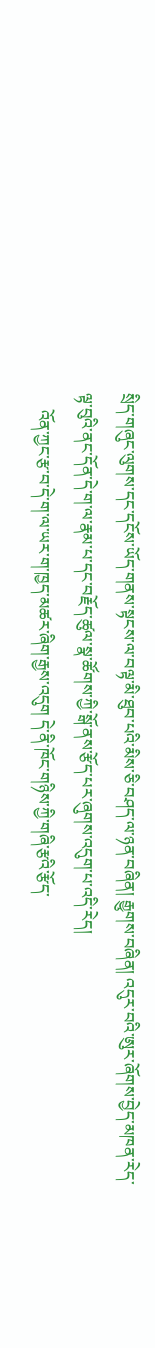སྲིད་གཞུང་ལུགས་དང་དངོས་ཡོད་གནས་སྟངས་ལ་བལྟ་མི་ཐུབ་པའི་མིས་ཅི་བཤད་ལ་ཉན་བཞིན། རྒྱུགས་བཞིན། འདུར་བའི་ཨུར་ཞོགས་བྱེད་མཁན་རེད་ལྟ་བུའི་ནང་དོན་དེ་ག་ལ་རྣམ་པ་དང་བརྗོད་ཚུལ་སྣ་ཚོགས་ཀྱི་སྒོ་ནས་རྩོད་པར་ཞུགས་འདུག་པ་འདི་རེད།
    འོན་ཀྱང་རྩ་བ་དེ་ག་ལ་ཡར་ག་ཁྱད་མཚར་ཞིག་རྒྱས་འདུག དེ་ནི་ཁོང་གཉིས་ཀྱི་གཞི་རྩའི་རྩོད་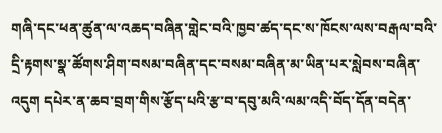གཞི་དང་ཕན་ཚུན་ལ་འཆད་བཞིན་གླེང་བའི་ཁྱབ་ཚད་དང་ས་ཁོངས་ལས་བརྒལ་བའི་དྲི་རྟགས་སྣ་ཚོགས་ཤིག་བསམ་བཞིན་དང་བསམ་བཞིན་མ་ཡིན་པར་སླེབས་བཞིན་འདུག དཔེར་ན་ཆབ་བྲག་གིས་རྩོད་པའི་རྩ་བ་དབུ་མའི་ལམ་འདི་བོད་དོན་བདེན་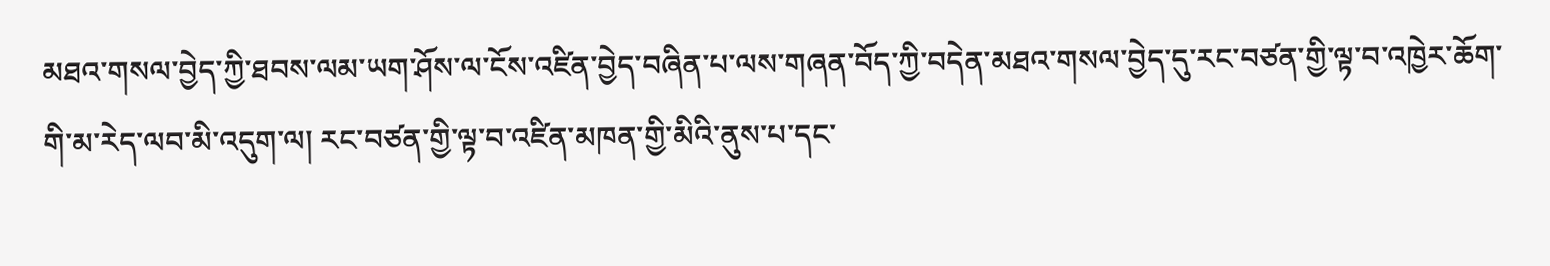མཐའ་གསལ་བྱེད་ཀྱི་ཐབས་ལམ་ཡག་ཤོས་ལ་ངོས་འཛིན་བྱེད་བཞིན་པ་ལས་གཞན་བོད་ཀྱི་བདེན་མཐའ་གསལ་བྱེད་དུ་རང་བཙན་གྱི་ལྟ་བ་འཁྱེར་ཆོག་གི་མ་རེད་ལབ་མི་འདུག་ལ། རང་བཙན་གྱི་ལྟ་བ་འཛིན་མཁན་གྱི་མིའི་ནུས་པ་དང་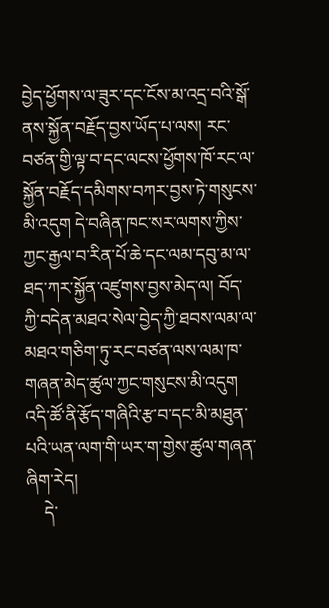བྱེད་ཕྱོགས་ལ་ཟུར་དང་ངོས་མ་འདྲ་བའི་སྒོ་ནས་སྐྱོན་བརྗོད་བྱས་ཡོད་པ་ལས། རང་བཙན་གྱི་ལྟ་བ་དང་ལངས་ཕྱོགས་ཁོ་རང་ལ་སྐྱོན་བརྗོད་དམིགས་བཀར་བྱས་ཏེ་གསུངས་མི་འདུག དེ་བཞིན་ཁང་སར་ལགས་ཀྱིས་ཀྱང་རྒྱལ་བ་རིན་པོ་ཆེ་དང་ལམ་དབུ་མ་ལ་ཐད་ཀར་སྐྱོན་འཛུགས་བྱས་མེད་ལ། བོད་ཀྱི་བདེན་མཐའ་སེལ་བྱེད་ཀྱི་ཐབས་ལམ་ལ་མཐའ་གཅིག་ཏུ་རང་བཙན་ལས་ལམ་ཁ་གཞན་མེད་ཚུལ་ཀྱང་གསུངས་མི་འདུག འདི་ཚོ་ནི་རྩོད་གཞིའི་རྩ་བ་དང་མི་མཐུན་པའི་ཡན་ལག་གི་ཡར་ག་གྱེས་ཚུལ་གཞན་ཞིག་རེད།
    དེ་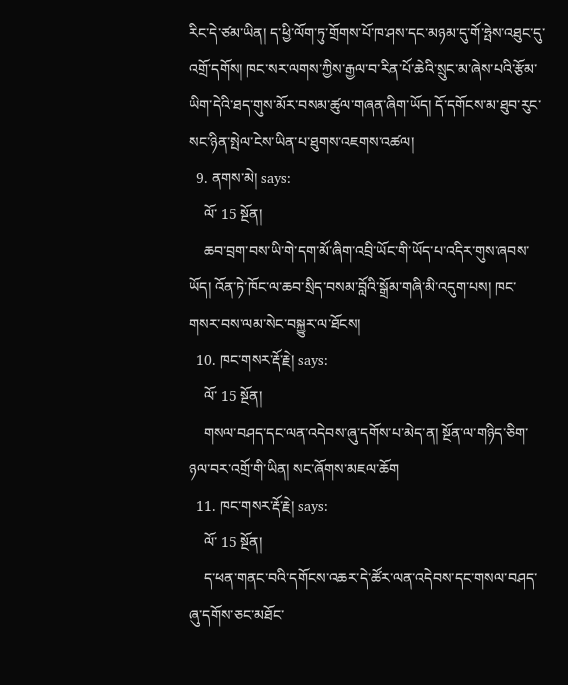རིང་དེ་ཙམ་ཡིན། ད་ཕྱི་ལོག་ཏུ་གྲོགས་པོ་ཁ་ཤས་དང་མཉམ་དུ་གོ་ཧྤེས་འཐུང་དུ་འགྲོ་དགོས། ཁང་སར་ལགས་ཀྱིས་རྒྱལ་བ་རིན་པོ་ཆེའི་སྲུང་མ་ཞེས་པའི་རྩོམ་ཡིག་དེའི་ཐད་གུས་མོར་བསམ་ཚུལ་གཞན་ཞིག་ཡོད། དོ་དགོངས་མ་ཐུབ་རུང་སང་ཉིན་སྤེལ་ངེས་ཡིན་པ་ཐུགས་འཇགས་འཚལ།
  9. ནགས་མེ། says:
    ལོ་ 15 སྔོན།
    ཆབ་བྲག་བས་ཡི་གེ་དག་མོ་ཞིག་འབྲི་ཡོང་གི་ཡོད་པ་འདིར་གུས་ཞབས་ཡོད། འོན་ཏེ་ཁོང་ལ་ཆབ་སྲིད་བསམ་བློའི་སྒྲོམ་གཞི་མི་འདུག་པས། ཁང་གསར་བས་ལམ་སེང་བསྐྱུར་ལ་ཐོངས།
  10. ཁང་གསར་རྡོ་རྗེ། says:
    ལོ་ 15 སྔོན།
    གསལ་བཤད་དང་ལན་འདེབས་ཞུ་དགོས་པ་མེད་ན། སྔོན་ལ་གཉིད་ཅིག་ཉལ་བར་འགྲོ་གི་ཡིན། སང་ཞོགས་མཇལ་ཆོག
  11. ཁང་གསར་རྡོ་རྗེ། says:
    ལོ་ 15 སྔོན།
    ད་ཕན་གནང་བའི་དགོངས་འཆར་དེ་ཚོར་ལན་འདེབས་དང་གསལ་བཤད་ཞུ་དགོས་ཅང་མཐོང་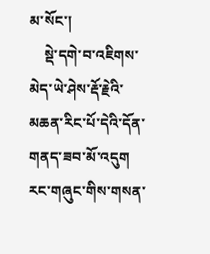མ་སོང་།
    སྡེ་དགེ་བ་འཇིགས་མེད་ཡེ་ཤེས་རྡོ་རྗེའི་མཆན་རིང་པོ་དེའི་དོན་གནད་ཟབ་མོ་འདུག རང་གཞུང་གིས་གསན་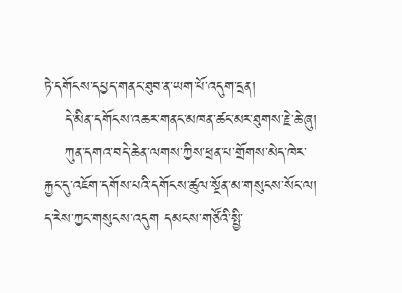ཏེ་དགོངས་དཔྱད་གནང་ཐུབ་ན་ཡག་པོ་འདུག་དྲན།
    དེ་མིན་དགོངས་འཆར་གནང་མཁན་ཚང་མར་ཐུགས་རྗེ་ཆེ་ཞུ།
    ཀུན་དགའ་བདེ་ཆེན་ལགས་ཀྱིས་ཕྲན་པ་གྲོགས་མེད་ཁེར་རྐྱང་དུ་འཇོག་དགོས་པའི་དགོངས་ཚུལ་སྔོན་མ་གསུངས་སོང་ལ། ད་རེས་ཀྱང་གསུངས་འདུག དམངས་གཙོའི་སྤྱི་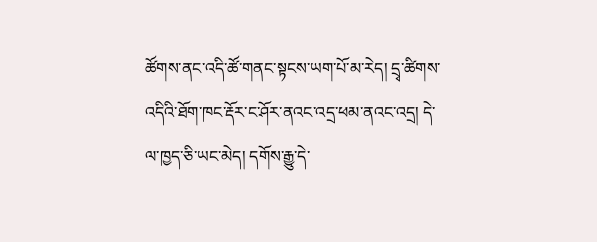ཚོགས་ནང་འདི་ཚོ་གནང་སྟངས་ཡག་པོ་མ་རེད། དྲྭ་ཚིགས་འདིའི་ཐོག་ཁང་རྡོར་ང་ཤོར་ནའང་འདྲ་ཕམ་ནའང་འདྲ། དེ་ལ་ཁྱད་ཅི་ཡང་མེད། དགོས་རྒྱུ་དེ་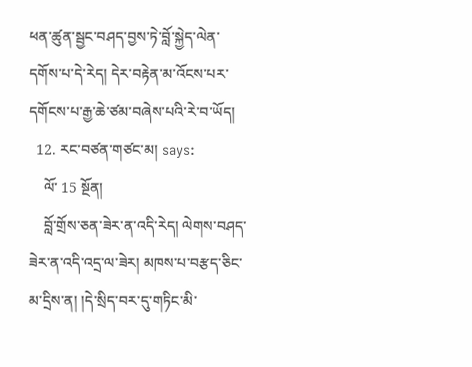ཕན་ཚུན་སྦྱང་བཤད་བྱས་ཏེ་བློ་སྐྱེད་ལེན་དགོས་པ་དེ་རེད། དེར་བརྟེན་མ་འོངས་པར་དགོངས་པ་རྒྱ་ཆེ་ཙམ་བཞེས་པའི་རེ་བ་ཡོད།
  12. རང་བཙན་གཙང་མ། says:
    ལོ་ 15 སྔོན།
    བློ་གྲོས་ཅན་ཟེར་ན་འདི་རེད། ལེགས་བཤད་ཟེར་ན་འདི་འདྲ་ལ་ཟེར། མཁས་པ་བརྩད་ཅིང་མ་དྲིས་ན། །དེ་སྲིད་བར་དུ་གཏིང་མི་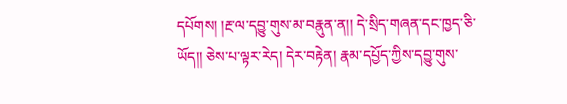དཔོགས། །རྔ་ལ་དབྱུ་གུས་མ་བརྣུན་ན།། དེ་སྲིད་གཞན་དང་ཁྱད་ཅི་ཡོད།། ཅེས་པ་ལྟར་རེད། དེར་བརྟེན། རྣམ་དཔྱོད་ཀྱིས་དབྱུ་གུས་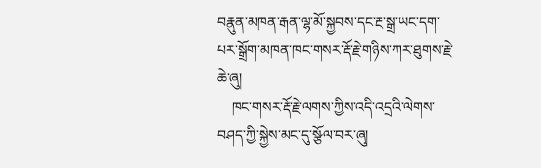བརྣུན་མཁན་རྒན་ལྷ་མོ་སྐྱབས་དང་རྔ་སྒྲ་ཡང་དག་པར་སྒྲོག་མཁན་ཁང་གསར་རྡོ་རྗེ་གཉིས་ཀར་ཐུགས་རྗེ་ཆེ་ཞུ།
    ཁང་གསར་རྡོ་རྗེ་ལགས་ཀྱིས་འདི་འདྲའི་ལེགས་བཤད་ཀྱི་སྐྱེས་མང་དུ་སྩོལ་བར་ཞུ།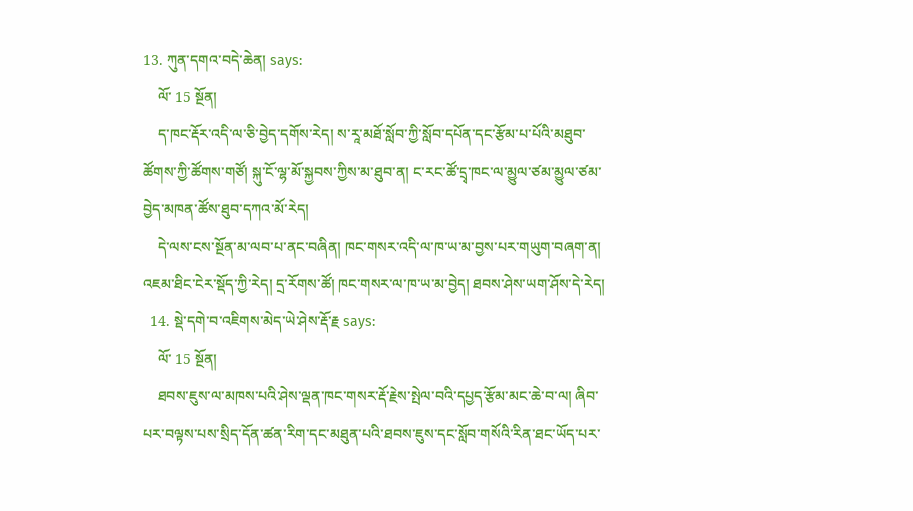13. ཀུན་དགའ་བདེ་ཆེན། says:
    ལོ་ 15 སྔོན།
    ད་ཁང་རྡོར་འདི་ལ་ཅི་བྱེད་དགོས་རེད། ས་རཱ་མཐོ་སློབ་ཀྱི་སློབ་དཔོན་དང་རྩོམ་པ་པོའི་མཐུབ་ཚོགས་ཀྱི་ཚོགས་གཙོ། སྐུ་ངོ་ལྷ་མོ་སྐྱབས་ཀྱིས་མ་ཐུབ་ན། ང་རང་ཚོ་དྲྭ་ཁང་ལ་མྱུལ་ཙམ་མྱུལ་ཙམ་བྱེད་མཁན་ཚོས་ཐུབ་དཀའ་མོ་རེད།
    དེ་ལས་ངས་སྔོན་མ་ལབ་པ་ནང་བཞིན། ཁང་གསར་འདི་ལ་ཁ་ཡ་མ་བྱས་པར་གཡུག་བཞག་ན། འཇམ་ཐིང་ངེར་སྡོད་ཀྱི་རེད། དྲ་རོགས་ཚོ། ཁང་གསར་ལ་ཁ་ཡ་མ་བྱེད། ཐབས་ཤེས་ཡག་ཤོས་དེ་རེད།
  14. སྡེ་དགེ་བ་འཇིགས་མེད་ཡེ་ཤེས་རྡོ་རྗ says:
    ལོ་ 15 སྔོན།
    ཐབས་ཇུས་ལ་མཁས་པའི་ཤེས་ལྡན་ཁང་གསར་རྡོ་རྗེས་སྤེལ་བའི་དཔྱད་རྩོམ་མང་ཆེ་བ་ལ། ཞིབ་པར་བལྟས་པས་སྲིད་དོན་ཚན་རིག་དང་མཐུན་པའི་ཐབས་ཇུས་དང་སློབ་གསོའི་རིན་ཐང་ཡོད་པར་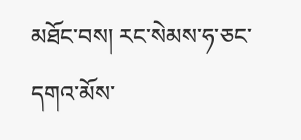མཐོང་བས། རང་སེམས་ཧ་ཅང་དགའ་མོས་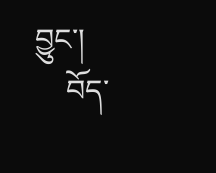བྱུང་།
    བོད་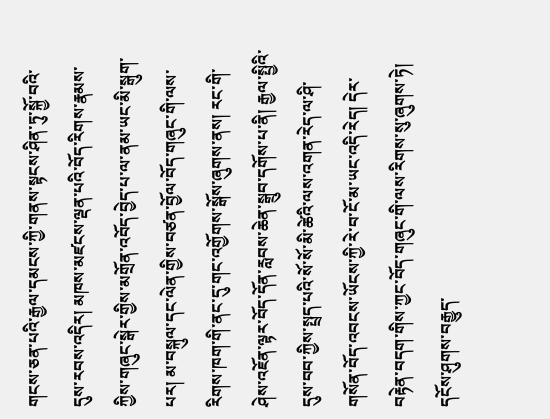གངས་ཅན་པའི་རྒྱལ་དམངས་ཀྱི་གནས་སྟངས་ཤིན་ཏུ་སྐྱོ་བའི་དུས་རབས་འདིར། མཁས་མཛངས་ལྡན་པའི་བོད་རིགས་རྣམས་ཀྱིས་གཞུང་སྒེར་གྱིས་མགྲོན་འབོད་བྱེད་པ་ལ་ནམ་ཡང་མི་སྒུག་པར། མ་བསྐུལ་དང་ལེན་གྱིས་བཙན་བྱོལ་བོད་གཞུང་གི་ལས་རིགས་ཁག་གི་ནང་དུ་གང་འགྱོགས་སྒོས་ཞུགས་ནས། རང་གི་ཤེས་འཇོན་ལྟར་བོད་དོན་རླབས་ཆེན་སྒྲུབ་དགོས་པ་ནི། རྒྱལ་སྤྱིའི་དུས་བབ་ཀྱིས་སྤྲད་པའི་སོ་སོ་མི་ཚེའི་ལས་འགན་རེད་ལ་ཤི་གསོན་བོད་འབངས་ཡོངས་ཀྱི་རེ་བ་ངོ་མ་ཡང་འདི་རེད། དེར་བརྟེན་བདག་གིས་ཀྱང་བོད་གཞུང་གི་ལས་རིགས་སུ་ཞུགས་ཏེ། དངོས་ཤུགས་བརྒྱུད་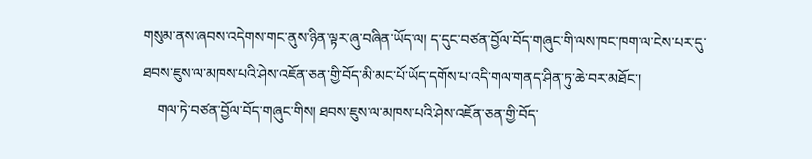གསུམ་ནས་ཞབས་འདེགས་གང་ནུས་ཉིན་ལྟར་ཞུ་བཞིན་ཡོད་ལ། ད་དུང་བཙན་བྱོལ་བོད་གཞུང་གི་ལས་ཁང་ཁག་ལ་ངེས་པར་དུ་ཐབས་ཇུས་ལ་མཁས་པའི་ཤེས་འཇོན་ཅན་གྱི་བོད་མི་མང་པོ་ཡོད་དགོས་པ་འདི་གལ་གནད་ཤིན་ཏུ་ཆེ་བར་མཐོང་།
    གལ་ཏེ་བཙན་བྱོལ་བོད་གཞུང་གིས། ཐབས་ཇུས་ལ་མཁས་པའི་ཤེས་འཇོན་ཅན་གྱི་བོད་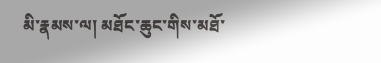མི་རྣམས་ལ། མཐོང་ཆུང་གིས་མཐོ་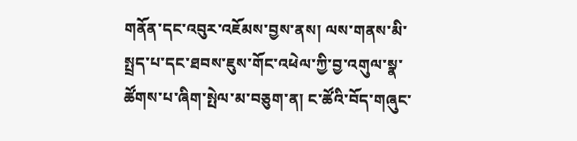གནོན་དང་འབུར་འཇོམས་བྱས་ནས། ལས་གནས་མི་སྤྲད་པ་དང་ཐབས་ཇུས་གོང་འཕེལ་ཀྱི་བྱ་འགུལ་སྣ་ཚོགས་པ་ཞིག་སྤེལ་མ་བཅུག་ན། ང་ཚོའི་བོད་གཞུང་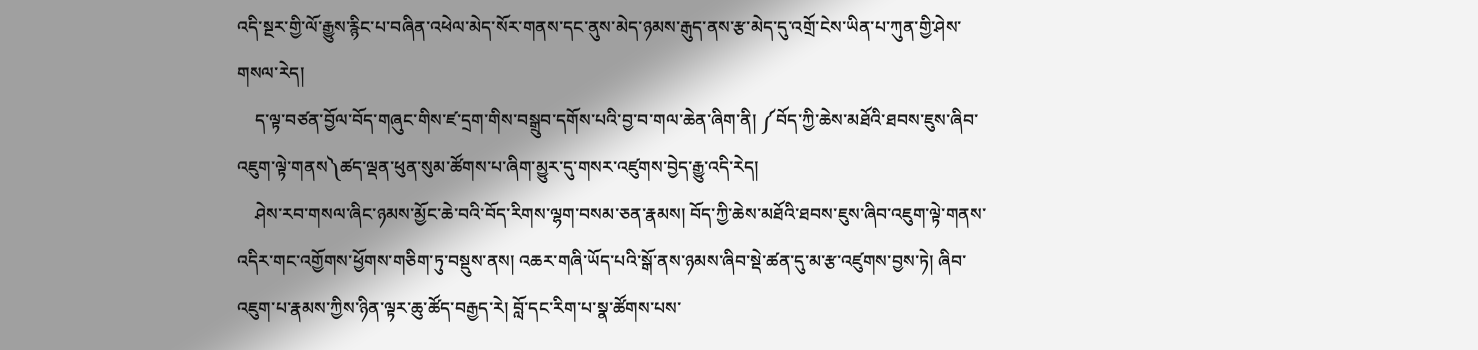འདི་སྔར་གྱི་ལོ་རྒྱུས་རྙིང་པ་བཞིན་འཕེལ་མེད་སོར་གནས་དང་ནུས་མེད་ཉམས་རྒུད་ནས་རྩ་མེད་དུ་འགྲོ་ངེས་ཡིན་པ་ཀུན་གྱི་ཤེས་གསལ་རེད།
    ད་ལྟ་བཙན་བྱོལ་བོད་གཞུང་གིས་ཛ་དྲག་གིས་བསྒྲུབ་དགོས་པའི་བྱ་བ་གལ་ཆེན་ཞིག་ནི། ༼བོད་ཀྱི་ཆེས་མཐོའི་ཐབས་ཇུས་ཞིབ་འཇུག་ལྟེ་གནས༽ཚད་ལྡན་ཕུན་སུམ་ཚོགས་པ་ཞིག་མྱུར་དུ་གསར་འཛུགས་བྱེད་རྒྱུ་འདི་རེད།
    ཤེས་རབ་གསལ་ཞིང་ཉམས་མྱོང་ཆེ་བའི་བོད་རིགས་ལྷག་བསམ་ཅན་རྣམས། བོད་ཀྱི་ཆེས་མཐོའི་ཐབས་ཇུས་ཞིབ་འཇུག་ལྟེ་གནས་འདིར་གང་འགྱོགས་ཕྱོགས་གཅིག་ཏུ་བསྡུས་ནས། འཆར་གཞི་ཡོད་པའི་སྒོ་ནས་ཉམས་ཞིབ་སྡེ་ཚན་དུ་མ་རྩ་འཛུགས་བྱས་ཏེ། ཞིབ་འཇུག་པ་རྣམས་ཀྱིས་ཉིན་ལྟར་ཆུ་ཚོད་བརྒྱད་རེ། བློ་དང་རིག་པ་སྣ་ཚོགས་པས་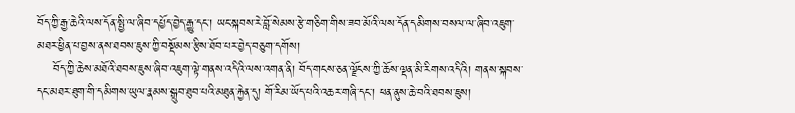བོད་ཀྱི་རྒྱ་ཆེའི་ལས་དོན་སྤྱི་ལ་ཞིབ་དཔྱོད་བྱེད་རྒྱུ་དང་། ཡང་སྐབས་རེ་བློ་སེམས་རྩེ་གཅིག་གིས་ཟབ་མོའི་ལས་དོན་དམིགས་བསལ་ལ་ཞིབ་འཇུག་མཐར་ཕྱིན་པ་བྱས་ནས་ཐབས་ཇུས་ཀྱི་བསྡོམས་རྩིས་ཐོབ་པར་བྱེད་བཅུག་དགོས།
    བོད་ཀྱི་ཆེས་མཐོའི་ཐབས་ཇུས་ཞིབ་འཇུག་ལྟེ་གནས་འདིའི་ལས་འགན་ནི། བོད་གངས་ཅན་ལྗོངས་ཀྱི་ཆོས་ལྡན་མི་རིགས་འདིའི། གནས་སྐབས་དང་མཐར་ཐུག་གི་དམིགས་ཡུལ་རྣམས་སྒྲུབ་ཐུབ་པའི་མཐུན་རྐྱེན་དུ། གོ་རིམ་ཡོད་པའི་འཆར་གཞི་དང་། ཕན་ནུས་ཆེ་བའི་ཐབས་ཇུས།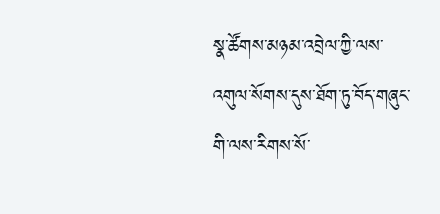སྣ་ཚོགས་མཉམ་འབྲེལ་ཀྱི་ལས་འགུལ་སོགས་དུས་ཐོག་ཏུ་བོད་གཞུང་གི་ལས་རིགས་སོ་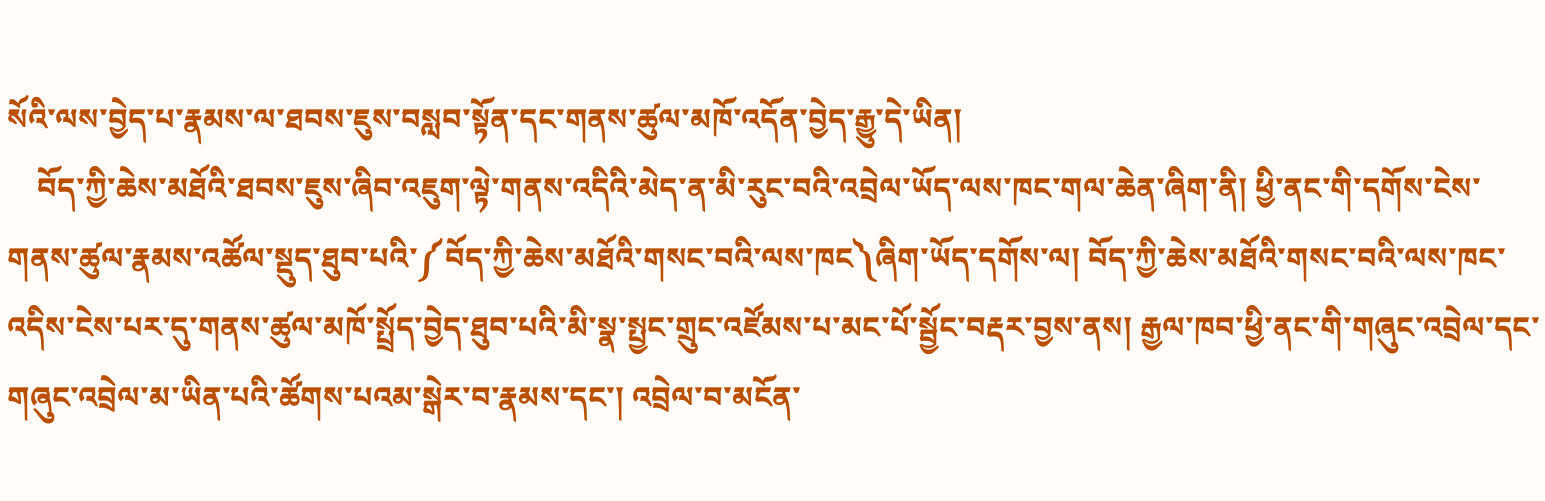སོའི་ལས་བྱེད་པ་རྣམས་ལ་ཐབས་ཇུས་བསླབ་སྟོན་དང་གནས་ཚུལ་མཁོ་འདོན་བྱེད་རྒྱུ་དེ་ཡིན།
    བོད་ཀྱི་ཆེས་མཐོའི་ཐབས་ཇུས་ཞིབ་འཇུག་ལྟེ་གནས་འདིའི་མེད་ན་མི་རུང་བའི་འབྲེལ་ཡོད་ལས་ཁང་གལ་ཆེན་ཞིག་ནི། ཕྱི་ནང་གི་དགོས་ངེས་གནས་ཚུལ་རྣམས་འཚོལ་སྡུད་ཐུབ་པའི་༼བོད་ཀྱི་ཆེས་མཐོའི་གསང་བའི་ལས་ཁང༽ཞིག་ཡོད་དགོས་ལ། བོད་ཀྱི་ཆེས་མཐོའི་གསང་བའི་ལས་ཁང་འདིས་ངེས་པར་དུ་གནས་ཚུལ་མཁོ་སྤྲོད་བྱེད་ཐུབ་པའི་མི་སྣ་སྤྱང་གྲུང་འཛོམས་པ་མང་པོ་སྦྱོང་བརྡར་བྱས་ནས། རྒྱལ་ཁབ་ཕྱི་ནང་གི་གཞུང་འབྲེལ་དང་གཞུང་འབྲེལ་མ་ཡིན་པའི་ཚོགས་པའམ་སྒེར་བ་རྣམས་དང་། འབྲེལ་བ་མངོན་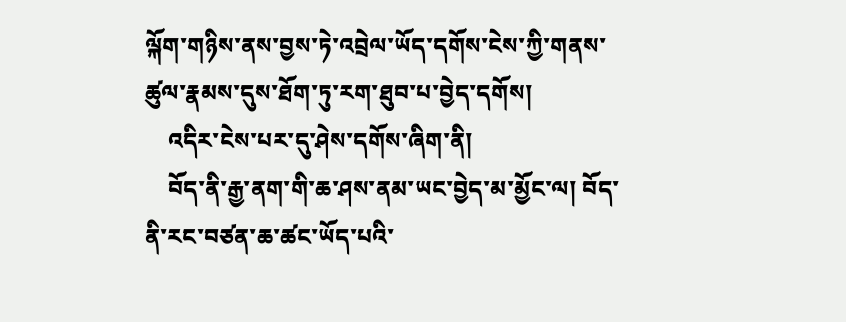ལྐོག་གཉིས་ནས་བྱས་ཏེ་འབྲེལ་ཡོད་དགོས་ངེས་ཀྱི་གནས་ཚུལ་རྣམས་དུས་ཐོག་ཏུ་རག་ཐུབ་པ་བྱེད་དགོས།
    འདིར་ངེས་པར་དུ་ཤེས་དགོས་ཞིག་ནི།
    བོད་ནི་རྒྱ་ནག་གི་ཆ་ཤས་ནམ་ཡང་བྱེད་མ་མྱོང་ལ། བོད་ནི་རང་བཙན་ཆ་ཚང་ཡོད་པའི་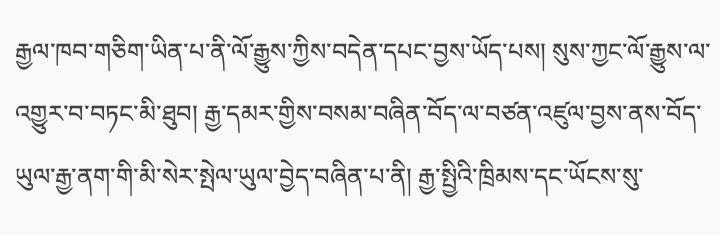རྒྱལ་ཁབ་གཅིག་ཡིན་པ་ནི་ལོ་རྒྱུས་ཀྱིས་བདེན་དཔང་བྱས་ཡོད་པས། སུས་ཀྱང་ལོ་རྒྱུས་ལ་འགྱུར་བ་བཏང་མི་ཐུབ། རྒྱ་དམར་གྱིས་བསམ་བཞིན་བོད་ལ་བཙན་འཛུལ་བྱས་ནས་བོད་ཡུལ་རྒྱ་ནག་གི་མི་སེར་སྤེལ་ཡུལ་བྱེད་བཞིན་པ་ནི། རྒྱ་སྤྱིའི་ཁྲིམས་དང་ཡོངས་སུ་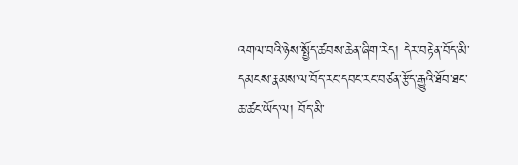འགལ་བའི་ཉེས་སྤྱོད་ཚབས་ཆེན་ཞིག་རེད། དེར་བརྟེན་བོད་མི་དམངས་རྣམས་ལ་བོད་རང་དབང་རང་བཙན་རྩོད་རྒྱུའི་ཐོབ་ཐང་ཆ་ཚང་ཡོད་ལ། བོད་མི་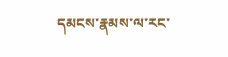དམངས་རྣམས་ལ་རང་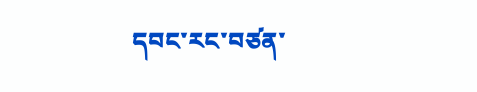དབང་རང་བཙན་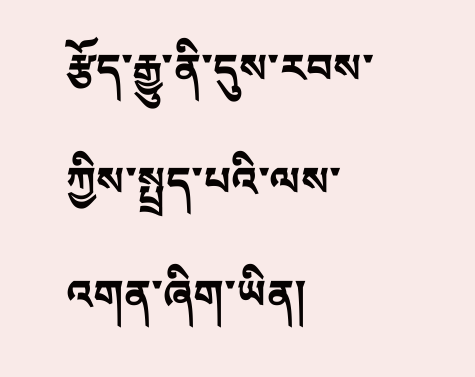རྩོད་རྒྱུ་ནི་དུས་རབས་ཀྱིས་སྤྲད་པའི་ལས་འགན་ཞིག་ཡིན།